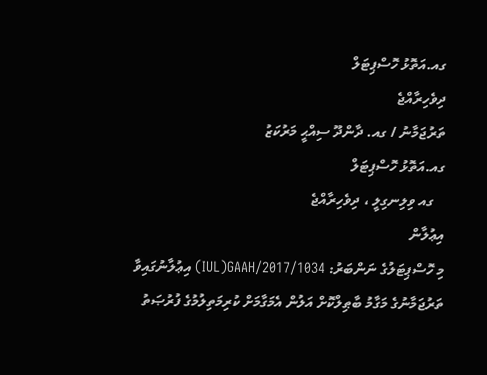ގއ.އަތޮޅު ހޮސްޕިޓަލް
ދިވެހިރާއްޖެ
ތަރުޖަމާނު / ގއ. ދާންދޫ ސިއްޙީ މަރުކަޒު
ގއ.އަތޮޅު ހޮސްޕިޓަލް
   ގއ ވިލިނގިލީ ، ދިވެހިރާއްޖެ
އިޢުލާން
މި ހޮސްޕިޓަލުގެ ނަންބަރު: IUL)GAAH/2017/1034) އިޢުލާނުގައިވާ ތަރުޖަމާނުގެ މަގާމު ބާޠިލްކޮށް އަލުން އެމަގާމަށް ކުރިމަތިލުމުގެ ފުރުޞަތު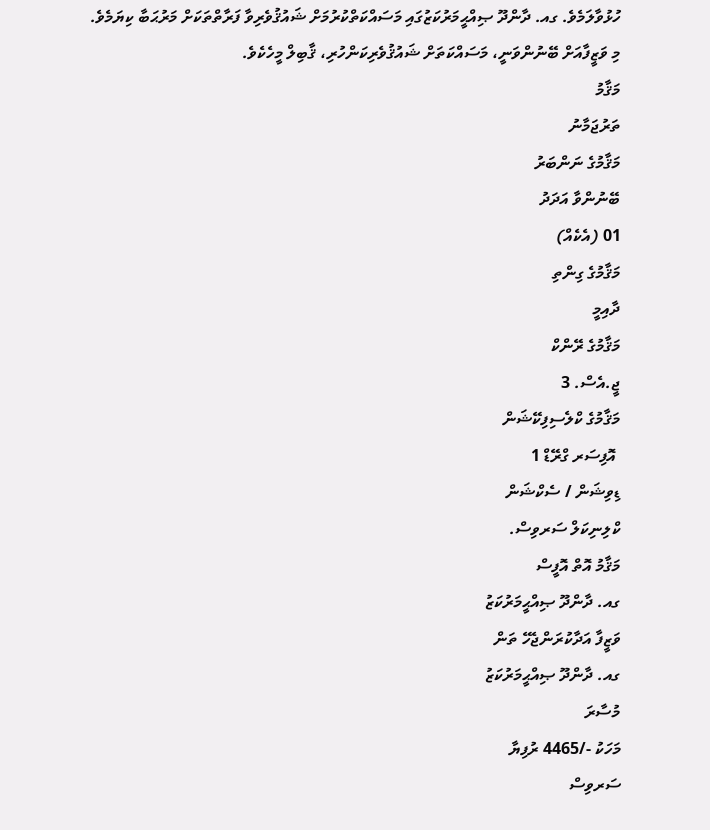ހުޅުވާލަމެވެ. ގއ. ދާންދޫ ޞިއްޙީމަރުކަޒުގައި މަސައްކަތްކުރުމަށް ޝައުޤުވެރިވާ ފަރާތްތަކަށް މަރުޙަބާ ކިޔަމެވެ. މި ވަޒީފާއަށް ބޭނުންވަނީ، މަސައްކަތަށް ޝައުޤުވެރިކަންހުރި، ޤާބިލް މީހެކެވެ.
މަޤާމު
ތަރުޖަމާނު
މަޤާމުގެ ނަންބަރު
ބޭނުންވާ އަދަދު
01 (އެކެއް)
މަޤާމުގެ ގިންތި
ދާއިމީ
މަޤާމުގެ ރޭންކް
ޖީ.އެސް. 3
މަޤާމުގެ ކްލެސިފިކޭޝަން
 އޮފިސަރ ގްރޭޑް 1
ޑިވިޝަން / ސެކްޝަން
ކްލިނިކަލް ސަރވިސް.
މަޤާމު އޮތް އޮފީސް
ގއ. ދާންދޫ ޞިއްޙީމަރުކަޒު
ވަޒީފާ އަދާކުރަންޖެހޭ ތަން
ގއ. ދާންދޫ ޞިއްޙީމަރުކަޒު
މުސާރަ
މަހަކު -/4465 ރުފިޔާ
ސަރވިސް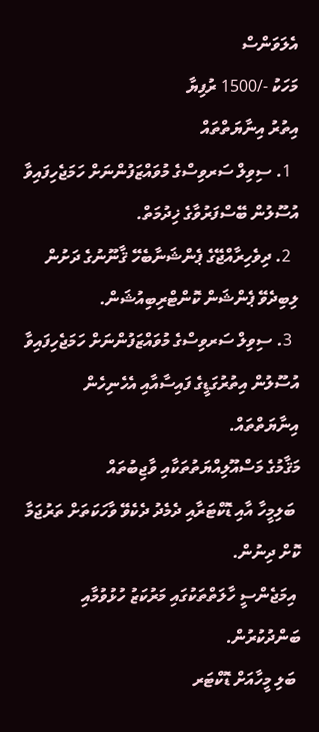އެލަވަންސް
މަހަކު -/1500 ރުފިޔާ
އިތުރު އިނާޔަތްތައް
  1. ސިވިލް ސަރވިސްގެ މުވައްޒަފުންނަށް ހަމަޖެހިފައިވާ އުސޫލުން ބޭސްފަރުވާގެ ޚިދުމަތް.
  2. ދިވެހިރާއްޖޭގެ ޕެންޝަނާބެހޭ ޤާނޫނުގެ ދަށުން ލިބިދެވޭ ޕެންޝަން ކޮންޓްރިބިއުޝަން.
  3. ސިވިލް ސަރވިސްގެ މުވައްޒަފުންނަށް ހަމަޖެހިފައިވާ އުސޫލުން އިތުރުގަޑީގެ ފައިސާއާއި އެހެނިހެން އިނާޔަތްތައް.
މަޤާމުގެ މަސްއޫލިއްޔަތުތަކާއި ވާޖިބުތައް
 ބަލިމީހާ އާއި ޑޮކްޓަރާއި ދެމެދު ދެކެވޭ ވާހަކަތަށް ތަރުޖަމާ ކޮށް ދިނުން.
 އިމަޖެންސީ ހާލަތްތަކުގައި މަރުކަޒު ހުޅުވުމާއި ބަންދުކުރުން.
 ބަލި މީހާއަށް ޑޮކްޓަރ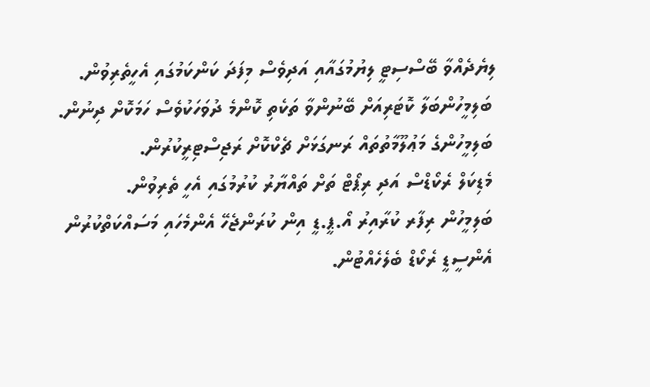ލިޔެދެއްވާ ބޭސްސިޓީ ލިޔުމުގައާއި އަދިވެސް މިފަދަ ކަންކަމުގައި އެހީތެރިވުން.
 ބަލިމީހުންބަލާ ކޮޓަރިއަށް ބޭނުންވާ ތަކެތި ކޮންމެ ދުވަހަކުވެސް ހަމަކޮށް ދިނުން.
 ބަލިމީހުންގެ މަޢުލޫމާތުތައް ރަނގަޅަށް ޗެކްކޮށް ރަޖިސްޓިރީކުރުން.
 މެޑިކަލް ރެކޯޑްސް އަދި ރިޕޯޓް ތަށް ތައްޔާރު ކުރުމުގައި އެހީ ތެރިވުން.
 ބަލިމީހުން ރިފާރ ކުރާއިރު އޯ.ޕީ.ޑީ އިން ކުރަންޖެހޭ އެންމެހައި މަސައްކަތްކުރުން
 އެންސީޑީ ރެކޯޑް ބެލެހެއްޓުން.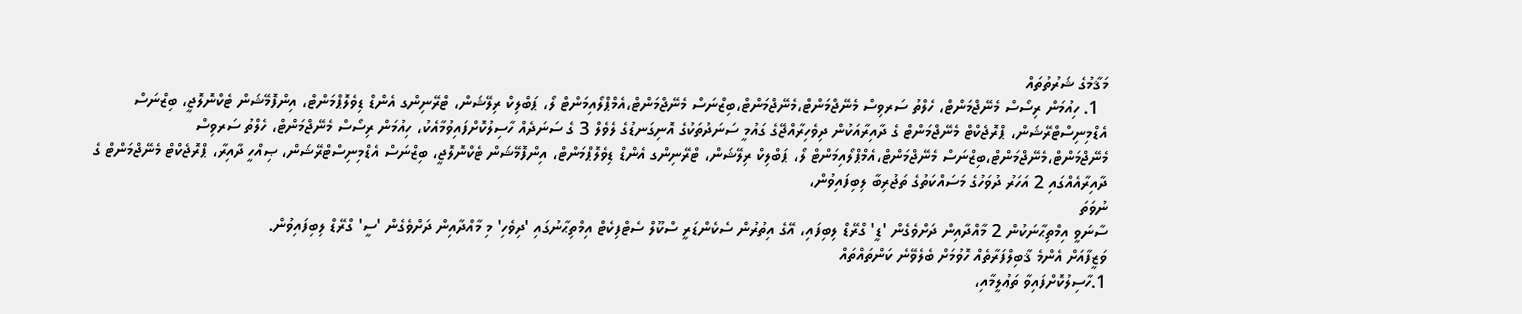މަޤާމުގެ ޝަރުތުތައް
  1. ހިއުމަން ރިސޯސް މެނޭޖްމަންޓް، ހެލްތު ސަރވިސް މެނޭޖްމަންޓް،މެނޭޖްމަންޓް،ބިޒްނަސް މެނޭޖްމަންޓް،އެމްޕްލޯއިމަންޓް ލޯ، ޕަބްލިކް ރިލޭޝަން، ޓްރޭނިންގ އެންޑް ޑިވެލޮޕްމަންޓް، އިންފޮމޭޝަން ޓެކްނޮލޮޖީ، ބިޒްނަސް އެޑްމިނިސްޓްރޭޝަން، ޕްރޮޖެކްޓް މެނޭޖްމަންޓް ގެ ދާއިރާއަކުން ދިވެހިރާއްޖޭގެ ގައުމީ ސަނަދުތަކުގެ އޮނިގަނޑުގެ ލެވެލް 3 ގެ ސަނަދެއް ހާސިލުކޮށްފައިވުމާއެކު، ހިއުމަން ރިސޯސް މެނޭޖްމަންޓް، ހެލްތު ސަރވިސް މެނޭޖްމަންޓް،މެނޭޖްމަންޓް،ބިޒްނަސް މެނޭޖްމަންޓް،އެމްޕްލޯއިމަންޓް ލޯ، ޕަބްލިކް ރިލޭޝަން، ޓްރޭނިންގ އެންޑް ޑިވެލޮޕްމަންޓް، އިންފޮމޭޝަން ޓެކްނޮލޮޖީ، ބިޒްނަސް އެޑްމިނިސްޓްރޭޝަން، ޞިއްހީ ދާއިރާ، ޕްރޮޖެކްޓް މެނޭޖްމަންޓް ގެ ދާއިރާއެއްގައި 2 އަހަރު ދުވަހުގެ މަސައްކަތުގެ ތަޖުރިބާ ލިބިފައިވުން،
ނުވަތަ
ސާނަވީ އިމްތިޙާނަކުން 2 މާއްދާއިން ދަށްވެގެން 'ޑީ' ގްރޭޑް ލިބިފައި، އޭގެ އިތުރުން ސެކެންޑަރީ ސްކޫލް ސެޓްފިކެޓް އިމްތިޙާނުގައި 'ދިވެހި' މި މާއްދާއިން ދަށްވެގެން 'ސީ' ގްރޭޑް ލިބިފައިވުން.
ވަޒީފާއަށް އެންމެ ޤާބިލްފަރާތެއް ހޮވުމަށް ބެލެވޭނެ ކަންތައްތައް
1.ހާސިލުކޮށްފައިވާ ތަޢުލީމާއި،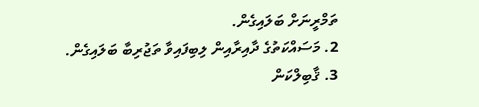ތަމްރީނަށް ބަލައިގެން.
2. މަސައްކަތުގެ ދާއިރާއިން ލިބިފައިވާ ތަޖުރިބާ ބަލައިގެން.
3. ޤާބިލްކަން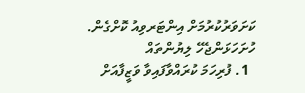ކަށަވަރުކުރުމަށް އިންޓަރވިއު ކޮށްގެން.
ހުށަހަޅަންޖެހޭ ލިޔުންތައް
  1. ފުރިހަމަ ކުރައްވާފައިވާ ވަޒީފާއަށް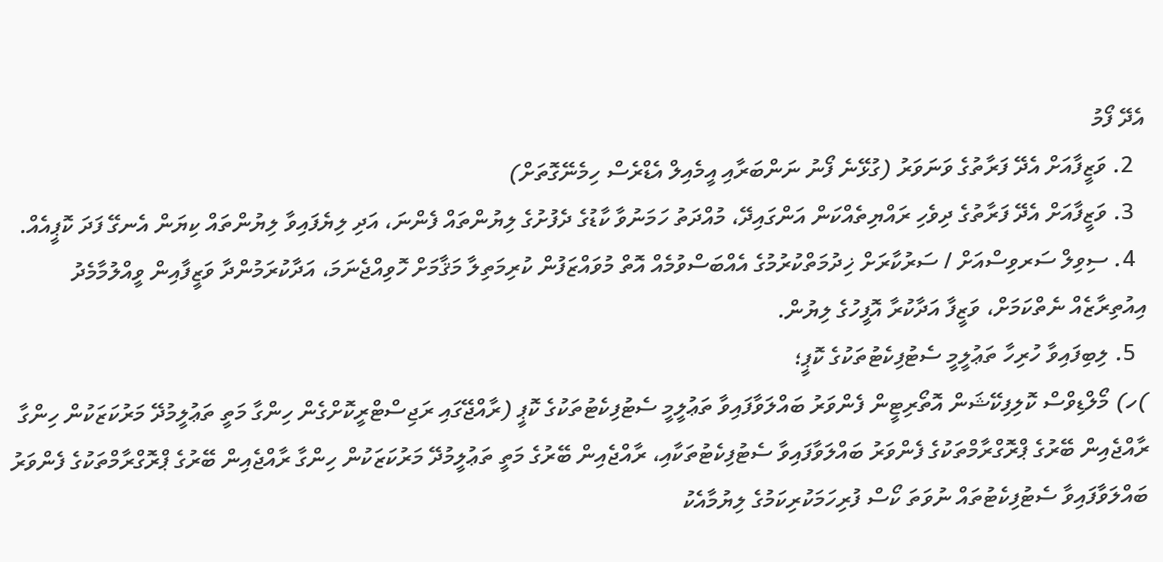އެދޭ ފޯމު
  2. ވަޒީފާއަށް އެދޭ ފަރާތުގެ ވަނަވަރު (ގުޅޭނެ ފޯނު ނަންބަރާއި އީމެއިލް އެޑްރެސް ހިމެނޭގޮތަށް)
  3. ވަޒީފާއަށް އެދޭ ފަރާތުގެ ދިވެހި ރައްޔިތެއްކަން އަންގައިދޭ، މުއްދަތު ހަމަނުވާ ކާޑުގެ ދެފުށުގެ ލިޔުންތައް ފެންނަ، އަދި ލިޔެފައިވާ ލިޔުންތައް ކިޔަން އެނގޭ ފަދަ ކޮޕީއެއް.
  4. ސިވިލް ސަރވިސްއަށް / ސަރުކާރަށް ޚިދުމަތްކުރުމުގެ އެއްބަސްވުމެއް އޮތް މުވައްޒަފުން ކުރިމަތިލާ މަޤާމަށް ހޮވިއްޖެނަމަ، އަދާކުރަމުންދާ ވަޒީފާއިން ވީއްލުމާމެދު އިއުތިރާޒެއް ނެތްކަމަށް، ވަޒީފާ އަދާކުރާ އޮފީހުގެ ލިޔުން.
  5. ލިބިފައިވާ ހުރިހާ ތަޢުލީމީ ސެޓުފިކެޓުތަކުގެ ކޮޕީ؛
)ހ) މޯލްޑިވްސް ކޮލިފިކޭޝަން އޮތޯރިޓީން ފެންވަރު ބައްލަވާފައިވާ ތަޢުލީމީ ސެޓުފިކެޓުތަކުގެ ކޮޕީ (ރާއްޖޭގައި ރަޖިސްޓްރީކޮށްގެން ހިންގާ މަތީ ތަޢުލީމުދޭ މަރުކަޒަކުން ހިންގާ ރާއްޖެއިން ބޭރުގެ ޕްރޮގްރާމްތަކުގެ ފެންވަރު ބައްލަވާފައިވާ ސެޓުފިކެޓުތަކާއި، ރާއްޖެއިން ބޭރުގެ މަތީ ތަޢުލީމުދޭ މަރުކަޒަކުން ހިންގާ ރާއްޖެއިން ބޭރުގެ ޕްރޮގްރާމްތަކުގެ ފެންވަރު ބައްލަވާފައިވާ ސެޓުފިކެޓުތައް ނުވަތަ ކޯސް ފުރިހަމަކުރިކަމުގެ ލިޔުމާއެކު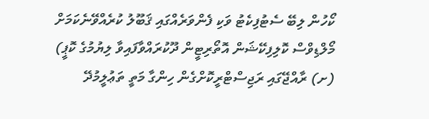ކޯހުން ލިބޭ ސެޓުފިކެޓު ވަކި ފެންވަރެއްގައި ޤަބޫލު ކުރެއްވޭނެކަމަށް މޯލްޑިވްސް ކޮލިފިކޭޝަން އޮތޯރިޓީން ދޫކުރައްވާފައިވާ ލިޔުމުގެ ކޮޕީ)
(ށ) ރާއްޖޭގައި ރަޖިސްޓްރީކޮށްގެން ހިންގާ މަތީ ތަޢުލީމުދޭ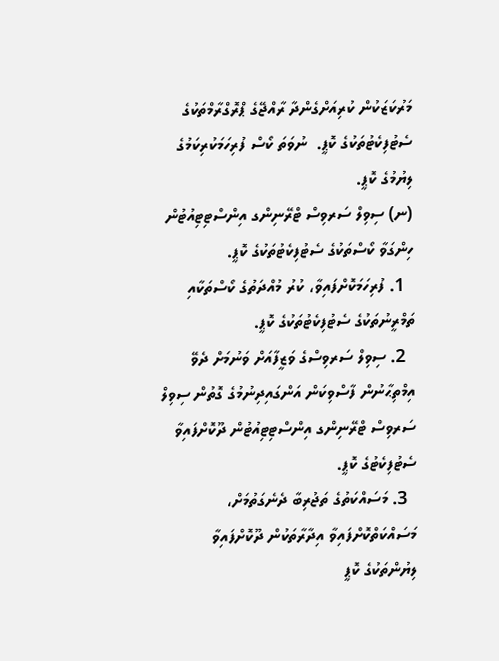މަރުކަޒަކުން ކުރިއަށްގެންދާ ރާއްޖޭގެ ޕްރޮގްރާމްތަކުގެ ސެޓުފިކެޓުތަކުގެ ކޮޕީ.  ނުވަތަ ކޯސް ފުރިހަމަކުރިކަމުގެ ލިޔުމުގެ ކޮޕީ.
(ނ) ސިވިލް ސަރވިސް ޓްރޭނިންގ އިންސްޓިޓިއުޓުން ހިންގަވާ ކޯސްތަކުގެ ސެޓުފިކެޓުތަކުގެ ކޮޕީ.
  1. ފުރިހަމަކޮށްފައިވާ، ކުރު މުއްދަތުގެ ކޯސްތަކާއި ތަމްރީނުތަކުގެ ސެޓުފިކެޓުތަކުގެ ކޮޕީ.
  2. ސިވިލް ސަރވިސްގެ ވަޒީފާއަށް ވަނުމަށް ދެވޭ އިމްތިޙާނުން ފާސްވިކަން އަންގައިދިނުމުގެ ގޮތުން ސިވިލް ސަރވިސް ޓްރޭނިންގ އިންސްޓިޓިއުޓުން ދޫކޮށްފައިވާ ސެޓުފިކެޓުގެ ކޮޕީ.
  3. މަސައްކަތުގެ ތަޖުރިބާ ދެނެގަތުމަށް، މަސައްކަތްކޮށްފައިވާ އިދާރާތަކުން ދޫކޮށްފައިވާ ލިޔުންތަކުގެ ކޮޕީ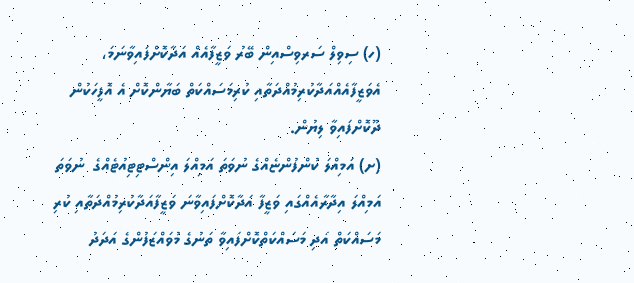(ހ) ސިވިލް ސަރވިސްއިން ބޭރު ވަޒީފާއެއް އަދާކޮށްފައިވާނަމަ، އެވަޒީފާއެއްއަދާކުރިމުއްދަތާއި ކުރިމަސައްކަތް ބަޔާންކޮށް އެ އޮފީހަކުން ދޫކޮށްފައިވާ ލިޔުން.
(ށ) އަމިއްލަ ކުންފުންޏެއްގެ ނުވަތަ އަމިއްލަ އިންސްޓިޓިއުޓެއްގެ  ނުވަތަ އަމިއްލަ އިދާރާއެއްގައި ވަޒީފާ އަދާކޮށްފައިވާނަ ވަޒީފާއަދާކުރިމުއްދަތާއި ކުރި މަސައްކަތް އަދި މަސައްކަތްކޮށްފައިވާ ތަނުގެ މުވައްޒަފުންގެ އަދަދު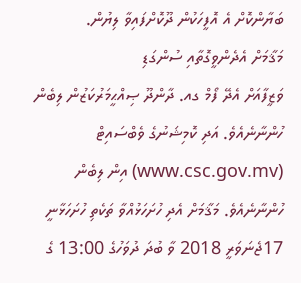ބަޔާންކޮށް އެ އޮފީހަކުން ދޫކޮށްފައިވާ ލިޔުން.
މަޤާމަށް އެދެންވީގޮތާއި ސުންގަޑި
ވަޒީފާއަށް އެދޭ ފޯމް ގއ. ދާންދޫ ޞިއްޙީމަރުކަޒުން ލިބެން ހުންނާނެއެވެ. އަދި ކޮމިޝަނުގެ ވެބްސައިޓް (www.csc.gov.mv) އިން ލިބެން ހުންނާނެއެވެ. މަޤާމަށް އެދި ހުށަހަޅުއްވާ ތަކެތި ހުށަހަޅާނީ 17ޖެނަވަރީ 2018 ވާ ބުދަ ދުވަހުގެ 13:00 ގެ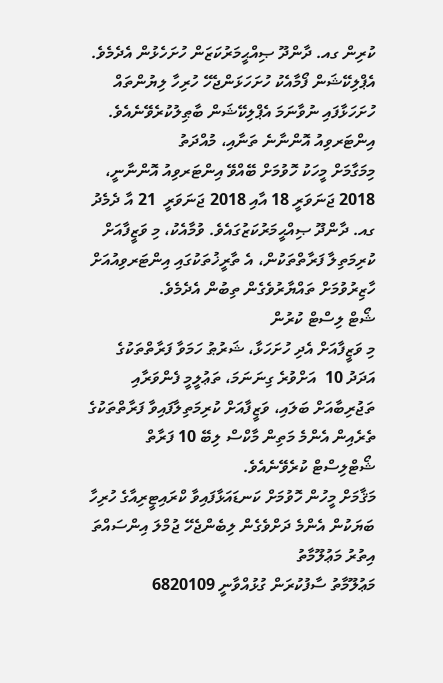ކުރިން ގއ. ދާންދޫ ޞިއްޙީމަރުކަޒަން ހުށަހެޅުން އެދެމެވެ.
އެޕްލިކޭޝަން ފޯމާއެކު ހުށަހަޅަންޖެހޭ ހުރިހާ ލިޔުންތައް ހުށަހަޅާފައި ނުވާނަމަ އެޕްލިކޭޝަން ބާޠިލުކުރެވޭނެއެވެ.
އިންޓަރވިއު އޮންނާނެ ތަނާއި، މުއްދަތު
މިމަގާމަށް މީހަކު ހޮވުމަށް ބޭއްވޭ އިންޓަރވިއު އޮންނާނީ، 2018 ޖަނަވަރީ 18 އާއި 2018 ޖަނަވަރީ  21 އާ ދެމެދު ގއ. ދާންދޫ ޞިއްޙީމަރުކަޒުގައެވެ. ވުމާއެކު، މި ވަޒީފާއަށް ކުރިމަތިލާ ފަރާތްތަކުން، އެ ތާރީޚުތަކުގައި އިންޓަރވިއުއަށް ހާޒިރުވުމަށް ތައްޔާރުވެގެން ތިބުން އެދެމެވެ.
ޝޯޓް ލިސްޓް ކުރުން
މި ވަޒީފާއަށް އެދި ހުށަހަޅާ، ޝަރުޠު ހަމަވާ ފަރާތްތަކުގެ އަދަދު 10  އަށްވުރެ ގިނަނަމަ، ތަޢުލީމީ ފެންވަރާއި ތަޖުރިބާއަށް ބަލައި، ވަޒީފާއަށް ކުރިމަތިލާފައިވާ ފަރާތްތަކުގެ ތެރެއިން އެންމެ މަތިން މާކްސް ލިބޭ 10 ފަރާތް ޝޯޓްލިސްޓް ކުރެވޭނެއެވެ.
މަޤާމަށް މީހުން ހޮވުމަށް ކަނޑައަޅާފައިވާ ކްރައިޓީރިއާގެ ހުރިހާ ބަޔަކުން އެންމެ ދަށްވެގެން ލިބެންޖެހޭ ޖުމްލަ އިންސައްތަ
އިތުރު މަޢުލޫމާތު
މަޢުލޫމާތު ސާފުކުރަން ގުޅުއްވާނީ 6820109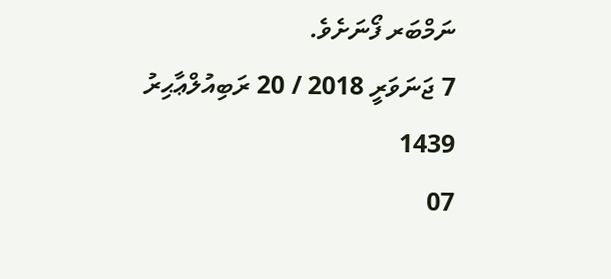ނަމްބަރ ފޯނަށެވެ.
7 ޖަނަވަރީ 2018 / 20 ރަބިއުލްޢާޙިރު 1439
07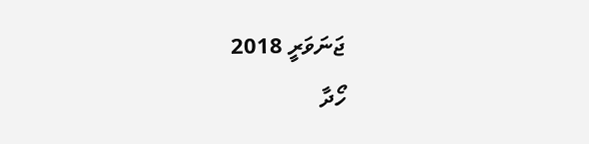ޖަނަވަރީ 2018
ހޯދާ